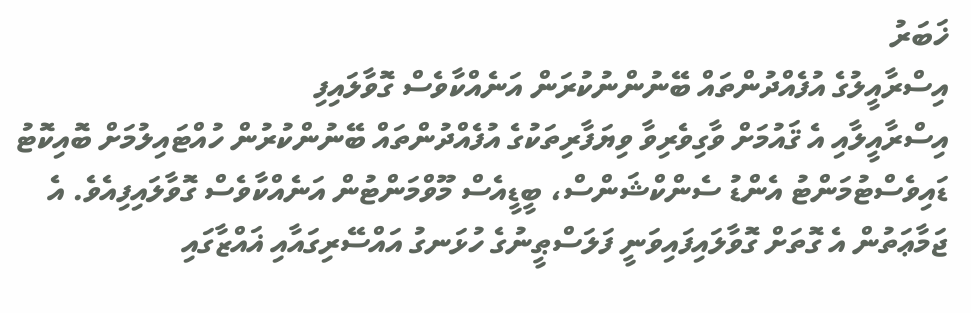ޚަބަރު
އިސްރާއީލުގެ އުފެއްދުންތައް ބޭނުންނުކުރަން އަނެއްކާވެސް ގޮވާލައިފި
އިސްރާއީލާއި އެ ޤައުމަށް ވާގިވެރިވާ ވިޔަފާރިތަކުގެ އުފެއްދުންތައް ބޭނުންކުރުން ހުއްޓައިލުމަށް ބޮއިކޮޓު ޑައިވެސްޓުމަންޓު އެންޑު ސެންކްޝަންސް، ބީޑީއެސް މޫވްމަންޓުން އަނެއްކާވެސް ގޮވާލައިފިއެވެ. އެ ޖަމާޢަތުން އެ ގޮތަށް ގޮވާލައިފައިވަނީ ފަލަސްޠީނުގެ ހުޅަނގު އައްސޭރިގައާއި ޣައްޒާގައި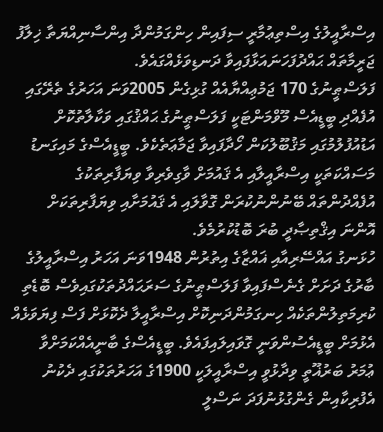އިސްރާއީލުގެ އިސްތިޢުމާރީ ސިފައިން ހިންގަމުންދާ އިންސާނިއްޔަތާ ޚިލާފު ޖަރީމާތައް ޙައްދުފަހަނައަޅާފައިވާ ދަނޑިވަޅެއްގައެވެ.
ފަލަސްޠީނުގެ 170 ޖަމުޢިއްޔާއެއް ގުޅިގެން 2005ވަނަ އަހަރުގެ ތެރޭގައި އުފެއްދި ބީޑީއެސް މޫވްމަންޓަކީ ފަލަސްޠީނުގެ ޙައްޤުގައި ވަކާލާތުކޮށް އަޑުއުފުލުމުގައި މަޤުބޫލުކަން ހޯދާފައިވާ ޖަމާޢަތެކެވެ. ބީޑީއެސްގެ މައިގަނޑު މަސައްކަތަކީ އިސްރާއީލާއި އެ ޤައުމަށް ވާގިވެރިވާ ވިޔަފާރިތަކުގެ އުފެއްދުންތައް ބޭނުންނުކުރަން ގޮވާލައި އެ ޤައުމަށާއި ވިޔަފާރިތަކަށް އޮންނަ އިޤްތިޞާދީ ބުރަ ބޮޑުކުރުމެވެ.
ހުޅަނގު އައްސޭރިއާއި ޣައްޒާގެ އިތުރުން 1948ވަނަ އަހަރު އިސްރާއީލުގެ ބާރުގެ ދަށަށް ގެނެސްފައިވާ ފަލަސްޠީނުގެ ސަރަޙައްދުތަކުގައިވެސް ބޮޑެތި ކުރިމަތިލުންތަކެއް ހިނގަމުންދަނިކޮށް އިސްރާއީލާ ދެކޮޅަށް ފަސް ފިޔަވަޅެއް އެޅުމަށް ބީޑީއެސުންވަނީ ގޮވައިލައިފައެވެ. ބީޑީއެސްގެ ބާނީއެއްކަމަށްވާ ޢުމަރު ބަރުޣޫތީ ވިދާޅުވީ އިސްރާއީލަކީ 1900ގެ އަހަރުތަކުގައި ދެކުނު އެފުރިކާއިން ގެންގުޅުނުފަދަ ނަސްލީ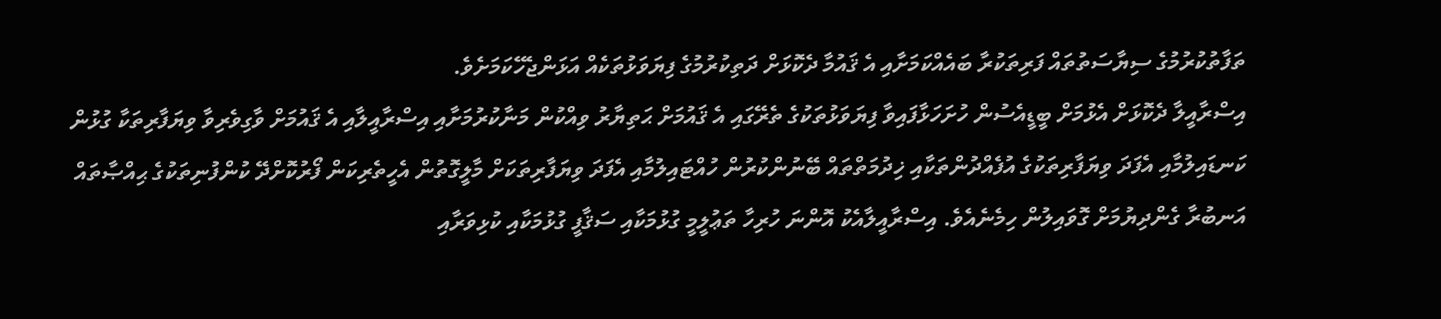ތަފާތުކުރުމުގެ ސިޔާސަތުތައް ފަރިތަކުރާ ބައެއްކަމަށާއި އެ ޤައުމާ ދެކޮޅަށް ދަތިކުރުމުގެ ފިޔަވަޅުތަކެއް އަޅަންޖެހޭކަމަށެވެ.
އިސްރާއީލާ ދެކޮޅަށް އެޅުމަށް ބީޑީއެސުން ހުށަހަޅާފައިވާ ފިޔަވަޅުތަކުގެ ތެރޭގައި އެ ޤައުމަށް ޙަތިޔާރު ވިއްކުން މަނާކުރުމަށާއި އިސްރާއީލާއި އެ ޤައުމަށް ވާގިވެރިވާ ވިޔަފާރިތަކާ ގުޅުން ކަނޑައިލުމާއި އެފަދަ ވިޔަފާރިތަކުގެ އުފެއްދުންތަކާއި ޚިދުމަތްތައް ބޭނުންކުރުން ހުއްޓައިލުމާއި އެފަދަ ވިޔަފާރިތަކަށް މާލީގޮތުން އެހީތެރިކަން ފޯރުކޮށްދޭ ކުންފުނިތަކުގެ ޙިއްޞާތައް އަނބުރާ ގެންދިޔުމަށް ގޮވައިލުން ހިމެނެއެވެ. އިސްރާއީލާއެކު އޮންނަ ހުރިހާ ތަޢުލީމީ ގުޅުމަކާއި ސަޤާފީ ގުޅުމަކާއި ކުޅިވަރާއި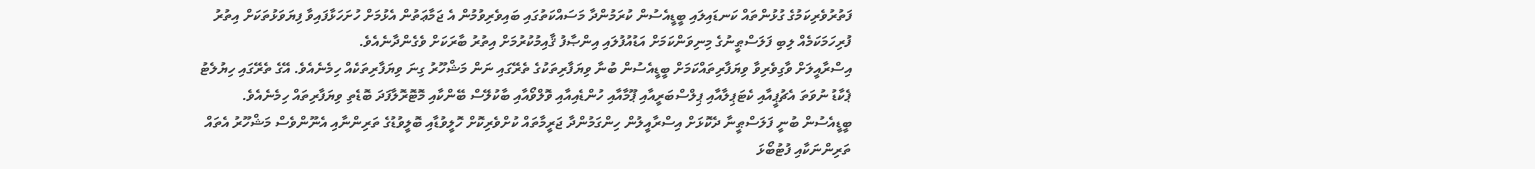ފަތުރުވެރިކަމުގެ ގުޅުންތައް ކަނޑައިލައި ބީޑީއެސުން ކުރަމުންދާ މަސައްކަތުގައި ބައިވެރިވުމުން އެ ޖަމާޢަތުން އެޅުމަށް ހުށަހަޅާފައިވާ ފިޔަވަޅުތަކަށް އިތުރު ފުރިހަމަކަމެއް ލިބި ފަލަސްޠީނުގެ މިނިވަންކަމަށް އަޑުއުފުލައި އިންޞާފު ޤާއިމުކުރުމަށް އިތުރު ބާރަކަށް ވެގެންދާނެއެވެ.
އިސްރާއީލަށް ވާގިވެރިވާ ވިޔަފާރިތައްކަމަށް ބީޑީއެސުން ބުނާ ވިޔަފާރިތަކުގެ ތެރޭގައި ނަން މަޝްހޫރު ގިނަ ވިޔަފާރިތަކެއް ހިމެނެއެވެ. އޭގެ ތެރޭގައި ހިޔުލެޓު ޕެކާޑު ނުވަތަ އެޗުޕީއާއި ކެޓަޕިލާއާއި ޕިލްސްބަރީއާއި ޕޫމާއާއި ހުންޑެއިއާއި ވޮލްވޯއާއި ބާކުލޭސް ބޭންކާއި މޮޓޮރޮލާފަދަ ބޮޑެތި ވިޔަފާރިތައް ހިމެނެއެވެ.
ބީޑީއެސުން ބުނީ ފަލަސްޠީނާ ދެކޮޅަށް އިސްރާއީލުން ހިންގަމުންދާ ޖަރީމާތައް ކުށްވެރިކޮށް ހޮލީވުޑާއި ބޮލީވުޑުގެ ތަރިންނާއި އެނޫންވެސް މަޝްހޫރު އެތައް ތަރިންނަކާއި ފުޓުބޯޅަ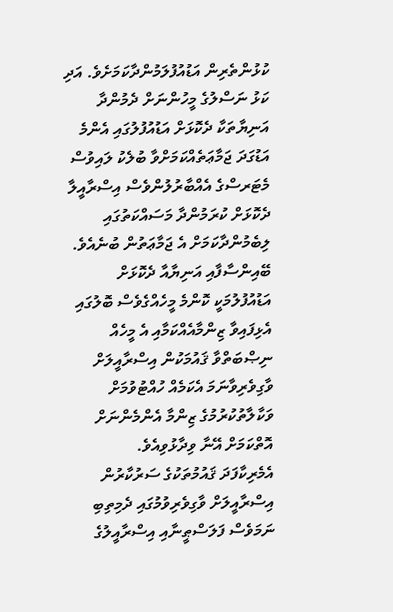ކުޅުންތެރިން އަޑުއުފުލަމުންދާކަމަށެވެ. އަދި ކަޅު ނަސްލުގެ މީހުންނަށް ދެމުންދާ އަނިޔާތަކާ ދެކޮޅަށް އަޑުއުފުލުގައި އެންމެ އަޑުގަދަ ޖަމާޢަތެއްކަމަށްވާ ބުލެކު ލައިވުސް މެޓަރސްގެ އެއްބާރުލުންވެސް އިސްރާއީލާ ދެކޮޅަށް ކުރަމުންދާ މަސައްކަތުގައި ލިބެމުންދާކަމަށް އެ ޖަމާޢަތުން ބުނެއެވެ. ބޭއިންސާފާއި އަނިޔާއާ ދެކޮޅަށް އަޑުއުފުލުމަކީ ކޮންމެ މީހެއްގެވެސް ބޮލުގައި އެޅިފައިވާ ޒިންމާއެއްކަމާއި އެ މީހެއް ނިޞްބަތްވާ ޤައުމަކުން އިސްރާއީލަށް ވާގިވެރިވާނަމަ އެކަމެއް ހުއްޓުވުމަށް ވަކާލާތުކުރުމުގެ ޒިންމާ އެންމެންނަށް އޮތްކަމަށް އޭނާ ވިދާޅުވިއެވެ.
އެމެރިކާފަދަ ޤައުމުތަކުގެ ސަރުކާރުން އިސްރާއީލަށް ވާގިވެރިވުމުގައި ދެމިތިބި ނަމަވެސް ފަލަސްޠީނާއި އިސްރާއީލުގެ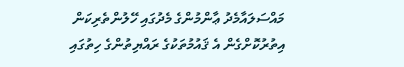މައްސަލައާމެދު ޢާންމުންގެ މެދުގައި ހޭލުންތެރިކަން އިތުރުކޮށްގެން އެ ޤައުމުތަކުގެ ރައްޔިތުންގެ ހިތުގައި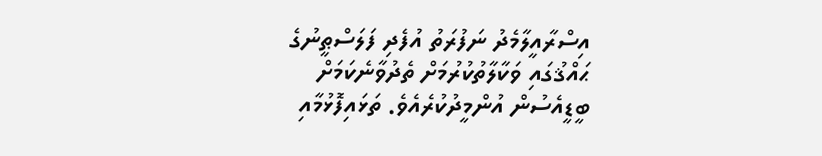އިސްރާއީލާމެދު ނަފުރަތު އުފެދި ފަލަސްޠީނުގެ ޙައްޤުގައި ވަކާލާތުކުރުމަށް ތެދުވާނެކަމަށް ބީޑީއެސުން އުންމީދުކުރެއެވެ. ތަޅައިފޮޅުމާއި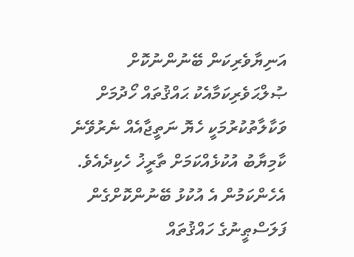އަނިޔާވެރިކަން ބޭނުންނުކޮށް ޞުލްޙަވެރިކަމާއެކު ޙައްޤުތައް ހޯދުމަށް ވަކާލާތުކުރުމަކީ ހެޔޮ ނަތީޖާއެއް ނެރުވޭނެ ކާމިޔާބު އުކުޅެއްކަމަށް ތާރީޚު ހެކިދެއެވެ. އެހެންކަމުން އެ އުކުޅު ބޭނުންކޮށްގެން ފަލަސްޠީނުގެ ހައްޤުތައް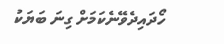ހޯދައިދެވޭނެކަމަށް ގިނަ ބަޔަކު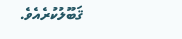ޤަބޫލުކުރެއެވެ.